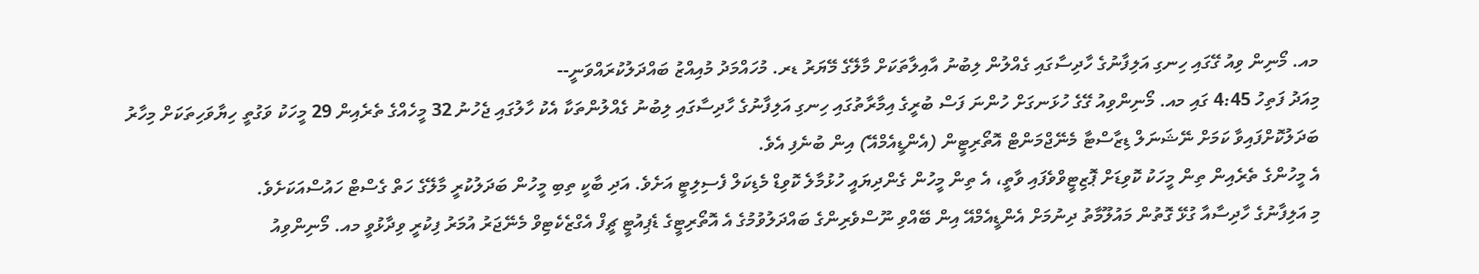މއ. މޯނިން ވިއު ގޭގައި ހިނގި އަލިފާނުގެ ހާދިސާގައި ގެއްލުން ލިބުނު އާއިލާތަކަށް މާލޭގެ މޭޔަރު ޑރ. މުހައްމަދު މުއިއްޒު ބައްދަލުކުރައްވަނީ--
މިއަދު ފަތިހު 4:45 ގައި މއ. މޯނިންވިއު ގޭގެ ހުޅަނގަށް ހުންނަ ފަސް ބުރީގެ އިމާރާތުގައި ހިނގި އަލިފާނުގެ ހާދިސާގައި ލިބުނު ގެއްލުންތަކާ އެކު ހާލުގައި ޖެހުނު 32 މީހެއްގެ ތެރެއިން 29 މީހަކު ވަގުތީ ހިޔާވަހިތަކަށް މިހާރު ބަދަލުކޮށްފައިވާ ކަމަށް ނޭޝަނަލް ޑިޒާސްޓާ މެނޭޖްމަންޓް އޮތޯރިޓީން (އެންޑީއެމްއޭ) އިން ބުނެފި އެވެ.
އެ މީހުންގެ ތެރެއިން ތިން މީހަކު ކޮވިޑަށް ޕޮޒިޓީވްވެފައި ވާތީ، އެ ތިން މީހުން ގެންދިޔައީ ހުޅުމާލެ ކޮވިޑް މެޑިކަލް ފެސިލިޓީ އަށެވެ. އަދި ބާކީ ތިބި މީހުން ބަދަލުކުރީ މާލޭގެ ހަތް ގެސްޓް ހައުސްއަކަށެވެ.
މި އަލިފާނުގެ ހާދިސާއާ ގުޅޭ ގޮތުން މައުލޫމާތު ދިނުމަށް އެންޑީއެމްއޭ އިން ބޭއްވި ނޫސްވެރިންގެ ބައްދަލުވުމުގެ އެ އޮތޯރިޓީގެ ޑެޕިއުޓީ ޗީފް އެގްޒެކެޓިވް މެނޭޖަރު އުމަރު ފިކުރީ ވިދާޅުވީ މއ. މޯނިންވިއު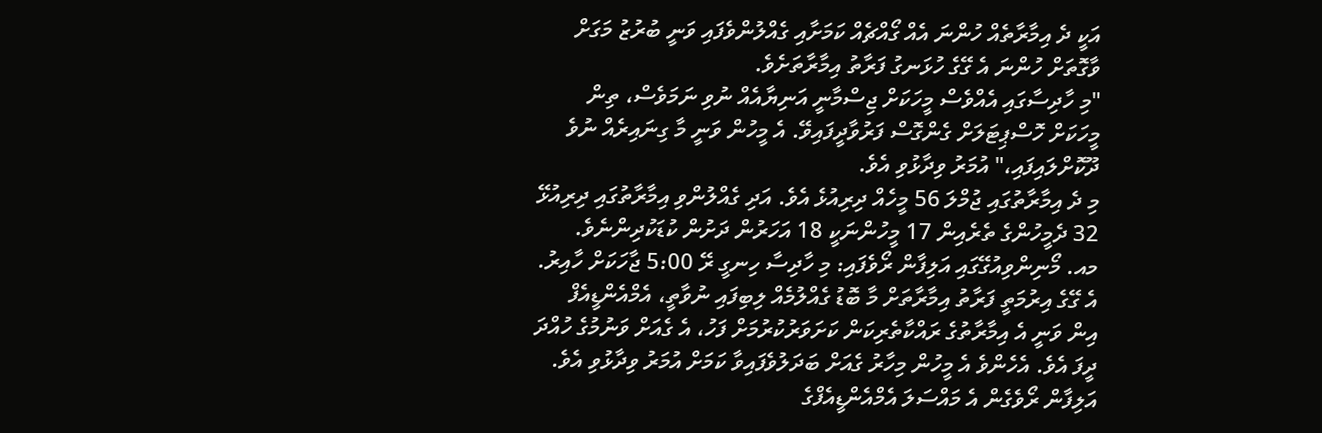އަކީ ދެ އިމާރާތެއް ހުންނަ އެއް ގޯއްޗެއް ކަމަށާއި ގެއްލުންވެފައި ވަނީ ބުރުޒު މަގަށް ވާގޮތަށް ހުންނަ އެ ގޭގެ ހުޅަނގު ފަރާތު އިމާރާތަށެވެ.
"މި ހާދިސާގައި އެއްވެސް މީހަކަށް ޖިސްމާނީ އަނިޔާއެއް ނުވި ނަމަވެސް، ތިން މީހަކަށް ހޮސްޕިޓަލަށް ގެންގޮސް ފަރުވާދީފައިވޭ. އެ މީހުން ވަނީ މާ ގިނައިރެއް ނުވެ ދޫކޮށްލައިފައި،" އުމަރު ވިދާޅުވި އެވެ.
މި ދެ އިމާރާތުގައި ޖުމްލަ 56 މީހެއް ދިރިއުޅެ އެވެ. އަދި ގެއްލުންވި އިމާރާތުގައި ދިރިއުޅޭ 32 ދެމީހުންގެ ތެރެއިން 17 މީހުންނަކީ 18 އަހަރުން ދަށުން ކުޑަކުދިންނެވެ.
މއ. މޯނިންވިއުގޭގައި އަލިފާން ރޯވެފައި: މި ހާދިސާ ހިނގީ ރޭ 5:00 ޖާހަކަށް ހާއިރު.
އެ ގޭގެ އިރުމަތީ ފަރާތު އިމާރާތަށް މާ ބޮޑު ގެއްލުމެއް ލިބިފައި ނުވާތީ، އެމްއެންޑީއެފް އިން ވަނީ އެ އިމާރާތުގެ ރައްކާތެރިކަން ކަށަވަރުކުރުމަށް ފަހު، އެ ގެއަށް ވަނުމުގެ ހުއްދަ ދީފަ އެވެ. އެހެންވެ އެ މީހުން މިހާރު ގެއަށް ބަދަލުވެފައިވާ ކަމަށް އުމަރު ވިދާޅުވި އެވެ.
އަލިފާން ރޯވެގެން އެ މައްސަލަ އެމްއެންޑީއެފްގެ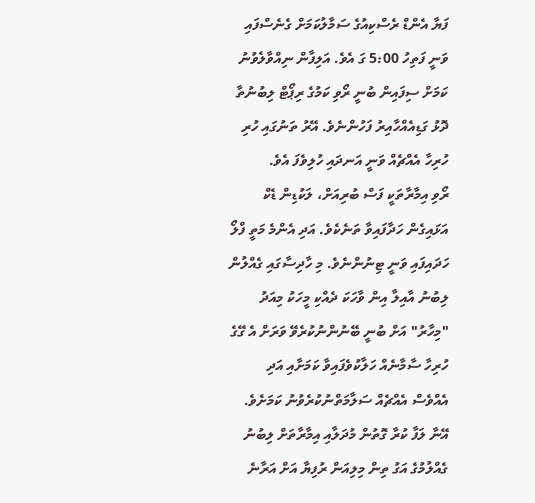ފަޔާ އެންޑް ރެސްކިއުގެ ސަމާލުކަމަށް ގެނެސްފައި ވަނީ ފަތިހު 5:00 ގަ އެވެ. އަލިފާން ނިއްވާލެވުނު ކަމަށް ސިފައިން ބުނީ ރޯވި ކަމުގެ ރިޕޯޓް ލިބުނުތާ ދޮޅު ގަޑިއެއްހާއިރު ފަހުންނެވެ. އޭރު ތަނުގައި ހުރި ހުރިހާ އެއްޗެއް ވަނީ އަނދައި ހުލިވެފަ އެވެ.
ރޯވި އިމާރާތަކީ ފަސް ބުރިއަށް، ލަކުޑިން ޑެކް އަޅައިގެން ހަދާފައިވާ ތަނެކެވެ. އަދި އެންމެ މަތީ ފްލޯ ހަދައިފައި ވަނީ ޓިނުންނެވެ. މި ހާދިސާގައި ގެއްލުން ލިބުނު އާއިލާ އިން ވާހަކަ ދެއްކި މީހަކު މިއަދު "މިހާރު" އަށް ބުނީ ބޭނުންނުކުރެވޭ ވަރަށް އެ ގޭގެ ހުރިހާ ސާމާނެއް ހަލާކުވެފައިވާ ކަމަށާއި އަދި އެއްވެސް އެއްޗެއް ސަލާމަތްނުކުރެވުނު ކަމަށެވެ. އޭނާ ލަފާ ކުރާ ގޮތުން މުދަލާއި އިމާރާތަށް ލިބުނު ގެއްލުމުގެ އަގު ތިން މިލިއަން ރުފިޔާ އަށް އަރާނެ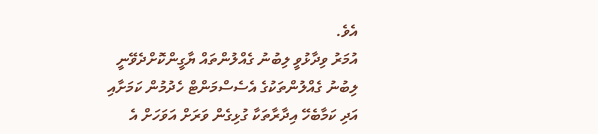އެވެ.
އުމަރު ވިދާޅުވީ ލިބުނު ގެއްލުންތައް ޔާގީންކޮށްދެވޭނީ ލިބުނު ގެއްލުންތަކުގެ އެސެސްމަންޓް ހެދުމުން ކަމަށާއި އަދި ކަމާބެހޭ އިދާރާތަކާ ގުޅިގެން ވަރަށް އަވަހަށް އެ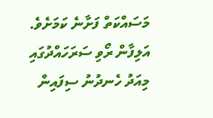މަސައްކަތް ފަށާނެ ކަމަށެވެ.
އަލިފާން ރޯވި ސަރަހައްދުގައި މިއަދު ހެނދުނު ސިފައިން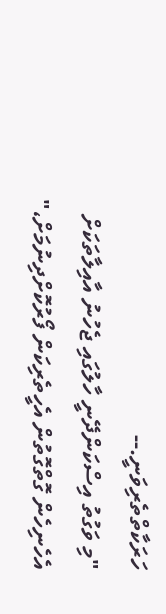ހަރަކާތްތެރިވަނީ.--
"މި ވަގުތު އިސްކަންދޭނީ ހާލުގައި ޖެހުނު އާއިލާތަކަށް އެހެނިހެން ގޮތްގޮތުން އެހީތެރިކަން ފޯރުކޮށްދިނުމަށް،"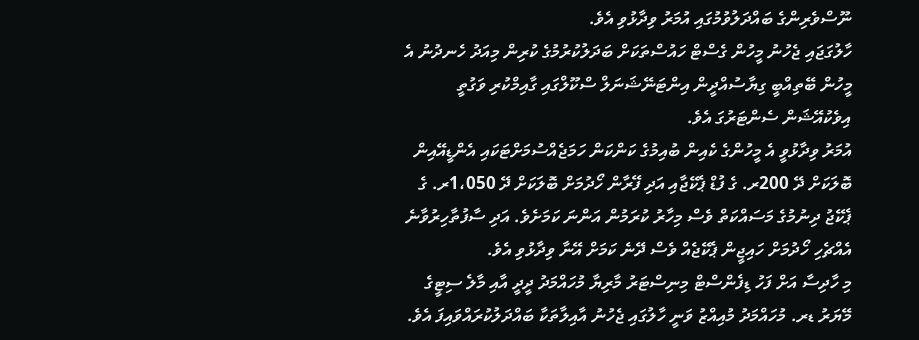ނޫސްވެރިންގެ ބައްދަލުވުމުގައި އުމަރު ވިދާޅުވި އެވެ.
ހާލުގަޖައި ޖެހުނު މީހުން ގެސްޓް ހައުސްތަކަށް ބަދަލުކުރުމުގެ ކުރިން މިއަދު ހެނދުނު އެ މީހުން ބޭތިއްބީ ގިޔާސުއްދީން އިންޓަނޭޝަނަލް ސްކޫލްގައި ގާއިމްކުރި ވަގުތީ އިވެކުއޭޝަން ސެންޓަރުގަ އެވެ.
އުމަރު ވިދާޅުވީ އެ މީހުންގެ ކެއިން ބުއިމުގެ ކަންކަން ހަމަޖެއްސުމަށްޓަކައި އެންޑީއޭއިން ބޮލަކަށް ދޭ 200ރ. ގެ ފުޑް ޕެކޭޖާއި އަދި ފޭރާން ހޯދުމަށް ބޮލަކަށް ދޭ 1،050ރ. ގެ ޕެކޭޖު ދިނުމުގެ މަސައްކަތް ވެސް މިހާރު ކުރަމުން އަންނަ ކަމަށެވެ. އަދި ސާފުތާހިރުވާނެ އެއްޗެހި ހޯދުމަށް ހައިޖީން ޕެކޭޖެއް ވެސް ދޭނެ ކަމަށް އޭނާ ވިދާޅުވި އެވެ.
މި ހާދިސާ އަށް ފަހު ޑިފެންސްޓް މިނިސްޓަރު މާރިޔާ މުހައްމަދު ދީދީ އާއި މާލެ ސިޓީގެ މޭޔަރު ޑރ. މުހައްމަދު މުއިއްޒު ވަނީ ހާލުގައި ޖެހުނު އާއިލާތަކާ ބައްދަލުކުރައްވައިފަ އެވެ.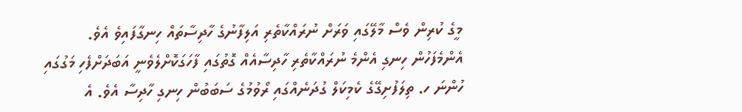މީގެ ކުރިން ވެސް މާލޭގައި ވަރަށް ނުރައްކާތެރި އަލިފާނުގެ ހާދިސާތައް ހިނގާފައިވެ އެވެ. އެންމެފަހުން ހިނގި އެންމެ ނުރައްކާތެރި ހާދިސާއެއް ގޮތުގައި ފާހަގަކޮށްލެވެނީ އަބަދަށްފެހި މަގުގައި ހުންނަ ހ. ތިލަފުށިގޭގެ ކެމިކަލް ގުދަނެއްގައި ރޯވުމުގެ ސަބަބުން ހިނގި ހާދިސާ އެވެ. އެ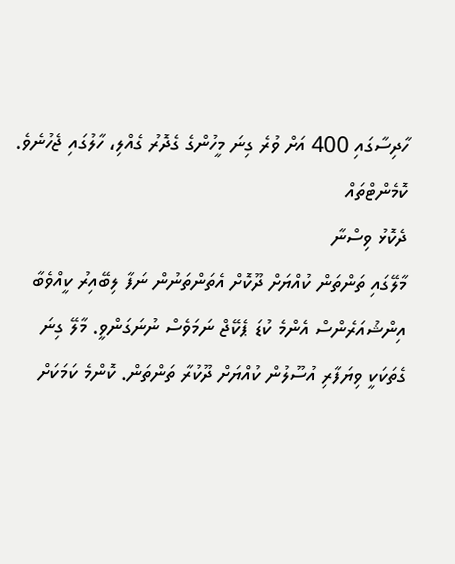ހާދިސާގައި 400 އަށް ވުރެ ގިނަ މީހުންގެ ގެދޮރު ގެއްލި، ހާލުގައި ޖެހުނެވެ.
ކޮމެންޓްތައް
ދެކޮޅު ވިސްނާ
މާލޭގައި ތަންތަން ކުއްޔަށް ދޫކޮށް އެތަންތަނުން ނަފާ ލިބޭއިރު ކީއްވެބާ އިންޝުއަރެންސް އެންމެ ކުޑަ ޕެކޭޖް ނަމަވެސް ނުނަގަންވީ. މާލޭ ގިނަ ގެތަކަކީ ވިޔަފާރި އުސޫލުން ކުއްޔަށް ދޫކުރާ ތަންތަން. ކޮންމެ ކަމަކަށް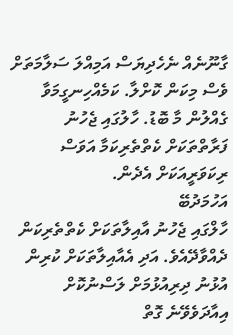ގާނޫނެއް ނެހެދިޔަސް އަމިއްލަ ސަލާމަތަށް ވެސް މިކަން ކޮށްލާ. ކަމެއްހިނގީމަވާ ގެއްލުން މާ ބޮޑު. ހާލުގައި ޖެހުނު ފަރާތްތަކަށް ކެތްތެރިކަމާ އަވަސް ރިކަވަރީއަކަށް އެދެން.
އަހުމަދުބޭ
ހާލްގައި ޖެހުނު އާއިލާތަކަށް ކެތްތެރިކަން ދެއްވާދޭއެވެ. އަދި އެއާއިލާތަކަށް ކުރިން އުޅުނު ދިރިއުޅުމަށް ލަސްނުކޮށް އިއާދަވެވޭނެ ގޮތް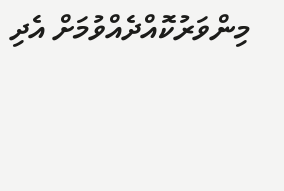މިންވަރުކޮއްދެއްވުމަށް އެދި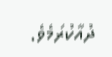ދުއާކުރަމެވެ.